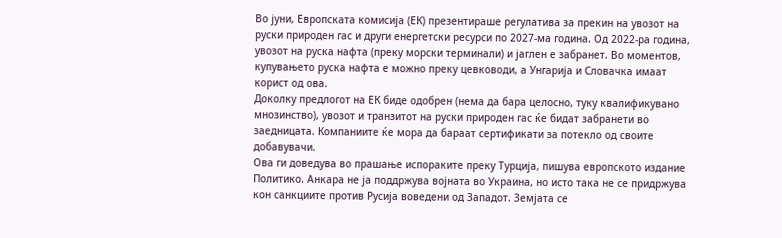Во јуни, Европската комисија (ЕК) презентираше регулатива за прекин на увозот на руски природен гас и други енергетски ресурси по 2027-ма година. Од 2022-ра година, увозот на руска нафта (преку морски терминали) и јаглен е забранет. Во моментов, купувањето руска нафта е можно преку цевководи, а Унгарија и Словачка имаат корист од ова.
Доколку предлогот на ЕК биде одобрен (нема да бара целосно, туку квалификувано мнозинство), увозот и транзитот на руски природен гас ќе бидат забранети во заедницата. Компаниите ќе мора да бараат сертификати за потекло од своите добавувачи.
Ова ги доведува во прашање испораките преку Турција, пишува европското издание Политико. Анкара не ја поддржува војната во Украина, но исто така не се придржува кон санкциите против Русија воведени од Западот. Земјата се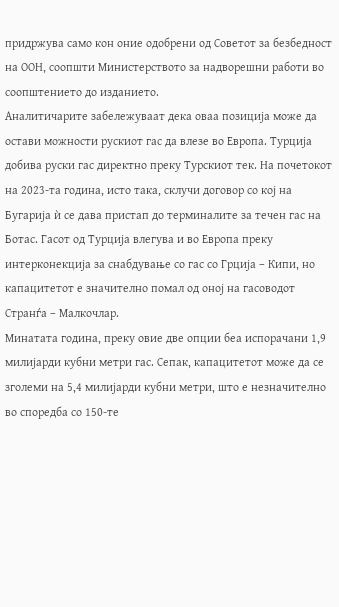придржува само кон оние одобрени од Советот за безбедност на ООН, соопшти Министерството за надворешни работи во соопштението до изданието.
Аналитичарите забележуваат дека оваа позиција може да остави можности рускиот гас да влезе во Европа. Турција добива руски гас директно преку Турскиот тек. На почетокот на 2023-та година, исто така, склучи договор со кој на Бугарија ѝ се дава пристап до терминалите за течен гас на Ботас. Гасот од Турција влегува и во Европа преку интерконекција за снабдување со гас со Грција – Кипи, но капацитетот е значително помал од оној на гасоводот Странѓа – Малкочлар.
Минатата година, преку овие две опции беа испорачани 1,9 милијарди кубни метри гас. Сепак, капацитетот може да се зголеми на 5,4 милијарди кубни метри, што е незначително во споредба со 150-те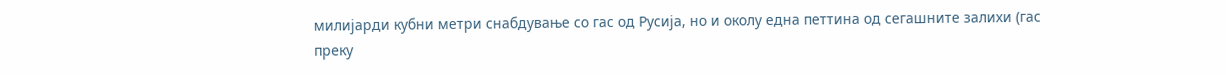милијарди кубни метри снабдување со гас од Русија, но и околу една петтина од сегашните залихи (гас преку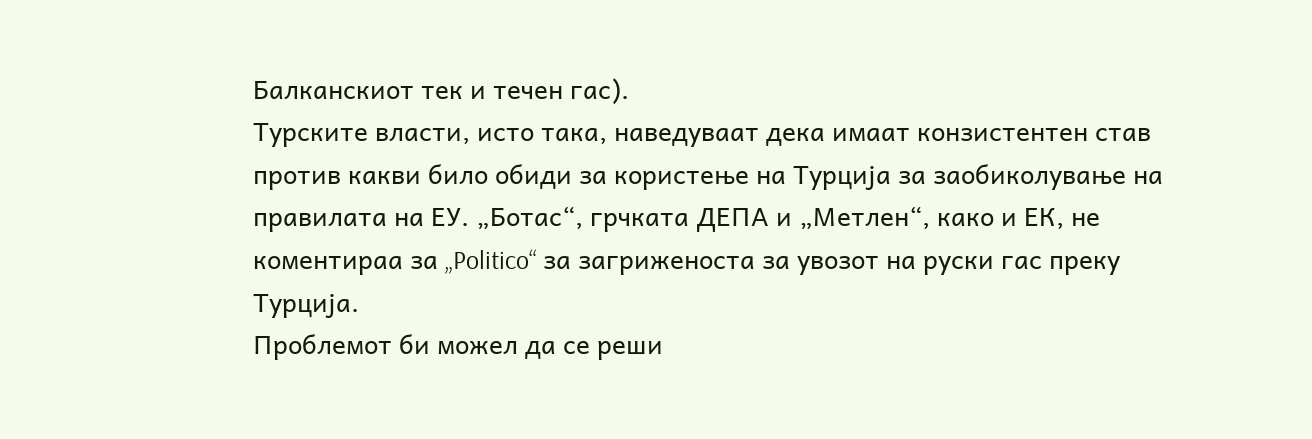Балканскиот тек и течен гас).
Турските власти, исто така, наведуваат дека имаат конзистентен став против какви било обиди за користење на Турција за заобиколување на правилата на ЕУ. „Ботас“, грчката ДЕПА и „Метлен“, како и ЕК, не коментираа за „Politico“ за загриженоста за увозот на руски гас преку Турција.
Проблемот би можел да се реши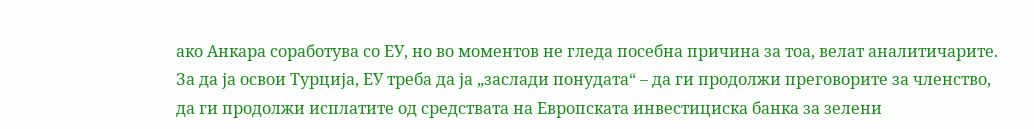ако Анкара соработува со ЕУ, но во моментов не гледа посебна причина за тоа, велат аналитичарите. За да ја освои Турција, ЕУ треба да ја „заслади понудата“ – да ги продолжи преговорите за членство, да ги продолжи исплатите од средствата на Европската инвестициска банка за зелени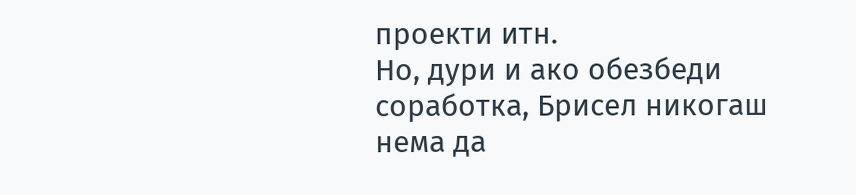проекти итн.
Но, дури и ако обезбеди соработка, Брисел никогаш нема да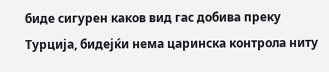биде сигурен каков вид гас добива преку Турција, бидејќи нема царинска контрола ниту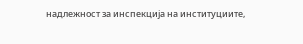надлежност за инспекција на институциите,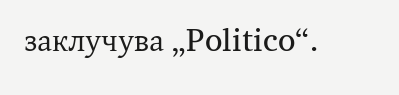заклучува „Politico“.